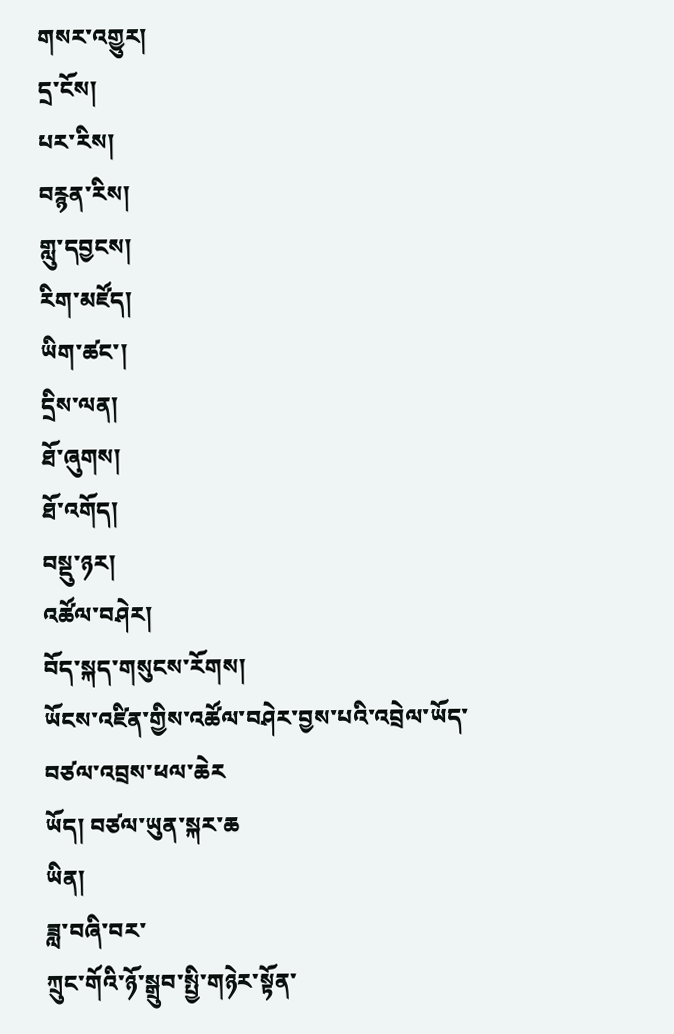གསར་འགྱུར།
དྲ་ངོས།
པར་རིས།
བརྙན་རིས།
གླུ་དབྱངས།
རིག་མཛོད།
ཡིག་ཚང་།
དྲིས་ལན།
ཐོ་ཞུགས།
ཐོ་འགོད།
བསྡུ་ཉར།
འཚོལ་བཤེར།
བོད་སྐད་གསུངས་རོགས།
ཡོངས་འཛིན་གྱིས་འཚོལ་བཤེར་བྱས་པའི་འབྲེལ་ཡོད་བཙལ་འབྲས་ཕལ་ཆེར
ཡོད། བཙལ་ཡུན་སྐར་ཆ
ཡིན།
ཟླ་བཞི་བར་
ཀྲུང་གོའི་ཉོ་སྒྲུབ་སྤྱི་གཉེར་སྟོན་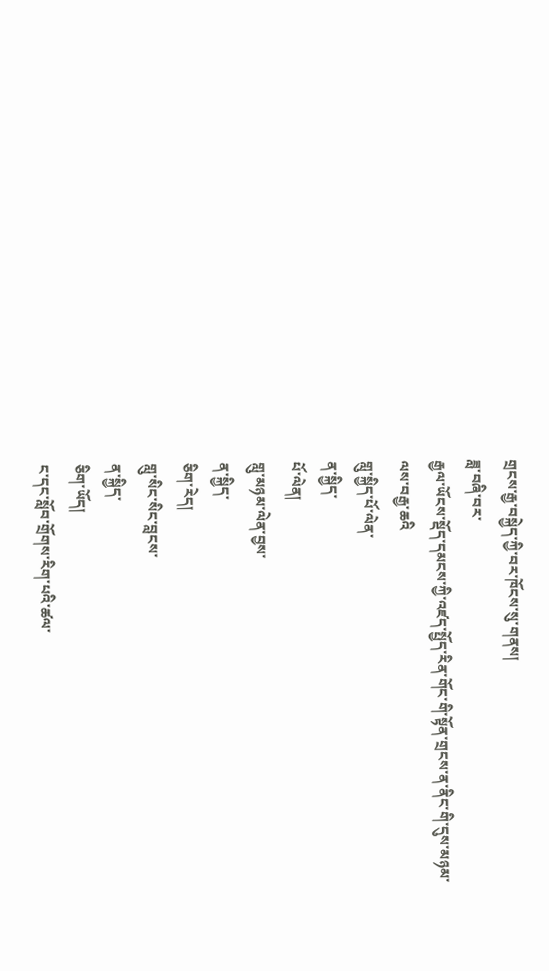གྲངས་རྒྱ་བསྐྱེད་ཀྱི་བར་ཁོངས་སུ་གནས།
ཟླ་བཞི་བར་
རྒྱལ་ཡོངས་སྡོད་དམངས་ཀྱི་འཛད་སྤྱོད་རིན་གོང་གི་སྟོན་གྲངས་ན་ནིང་གི་དུས་མཉམ་ལས་བརྒྱ་ཆའི
གླུ་སྐྱིད་པོ་ལེན་
ན་སྐྱིད་
པོ་ལེན།
གླུ་མཉམ་ལེན་བྱས་
ན་སྐྱིད་
ཅིག་རེད།
གླུ་སིང་སིང་བླངས་
ན་སྐྱིད་
ཅིག་ཡོད།
ང་དང་སློབ་གྲོགས་རིག་པའི་ཚལ་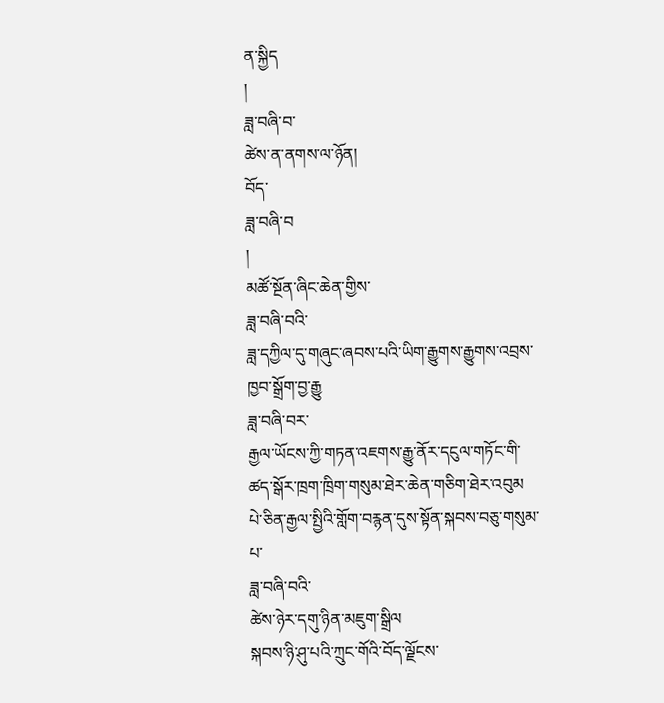ན་སྐྱིད
།
ཟླ་བཞི་བ་
ཚེས་ན་ནགས་ལ་ཉོན།
བོད་
ཟླ་བཞི་བ
།
མཚོ་སྔོན་ཞིང་ཆེན་གྱིས་
ཟླ་བཞི་བའི་
ཟླ་དཀྱིལ་དུ་གཞུང་ཞབས་པའི་ཡིག་རྒྱུགས་རྒྱུགས་འབྲས་ཁྱབ་སྒྲོག་བྱ་རྒྱུ
ཟླ་བཞི་བར་
རྒྱལ་ཡོངས་ཀྱི་གཏན་འཇགས་རྒྱུ་ནོར་དངུལ་གཏོང་གི་ཚད་སྒོར་ཁྲག་ཁྲིག་གསུམ་ཐེར་ཆེན་གཅིག་ཐེར་འབུམ
པེ་ཅིན་རྒྱལ་སྤྱིའི་གློག་བརྙན་དུས་སྟོན་སྐབས་བཅུ་གསུམ་པ་
ཟླ་བཞི་བའི་
ཚེས་ཉེར་དགུ་ཉིན་མཇུག་སྒྲིལ
སྐབས་ཉི་ཤུ་པའི་ཀྲུང་གོའི་བོད་ལྗོངས་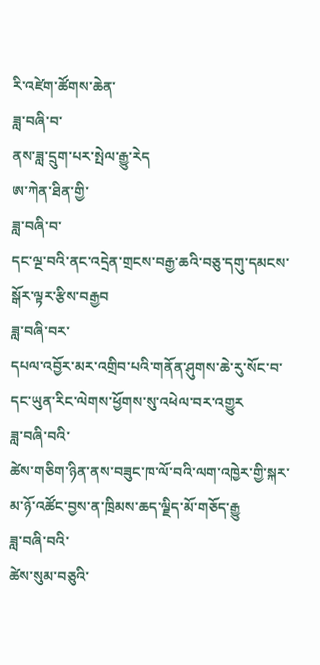རི་འཛེག་ཚོགས་ཆེན་
ཟླ་བཞི་བ་
ནས་ཟླ་དྲུག་པར་སྤེལ་རྒྱུ་རེད
ཨ་ཀེན་ཐིན་གྱི་
ཟླ་བཞི་བ་
དང་ལྔ་བའི་ནང་འདྲེན་གྲངས་བརྒྱ་ཆའི་བཅུ་དགུ་དམངས་སྒོར་ལྟར་རྩིས་བརྒྱབ
ཟླ་བཞི་བར་
དཔལ་འབྱོར་མར་འགྲིབ་པའི་གནོན་ཤུགས་ཆེ་རུ་སོང་བ་དང་ཡུན་རིང་ལེགས་ཕྱོགས་སུ་འཕེལ་བར་འགྱུར
ཟླ་བཞི་བའི་
ཚེས་གཅིག་ཉིན་ནས་བཟུང་ཁ་ལོ་བའི་ལག་འཁྱེར་གྱི་སྐར་མ་ཉོ་འཚོང་བྱས་ན་ཁྲིམས་ཆད་ལྗིད་མོ་གཅོད་རྒྱུ
ཟླ་བཞི་བའི་
ཚེས་སུམ་བཅུའི་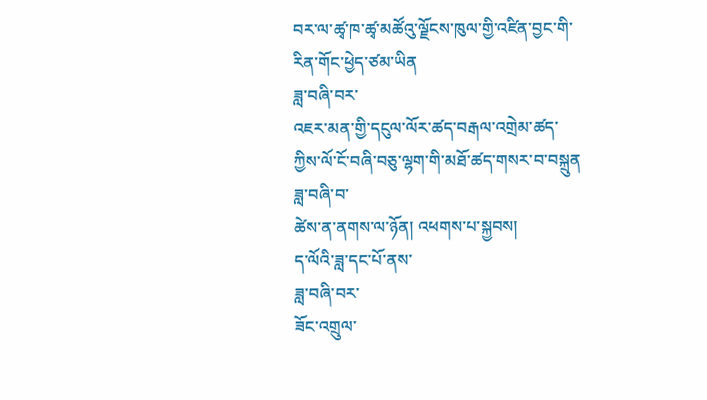བར་ལ་ཚྭ་ཁ་ཚྭ་མཚོའུ་ལྗོངས་ཁུལ་གྱི་འཛིན་བྱང་གི་རིན་གོང་ཕྱེད་ཙམ་ཡིན
ཟླ་བཞི་བར་
འཇར་མན་གྱི་དངུལ་ལོར་ཚད་བརྒལ་འགྲེམ་ཚད་ཀྱིས་ལོ་ངོ་བཞི་བཅུ་ལྷག་གི་མཐོ་ཚད་གསར་བ་བསྐྲུན
ཟླ་བཞི་བ་
ཚེས་ན་ནགས་ལ་ཉོན། འཕགས་པ་སྐྱབས།
ད་ལོའི་ཟླ་དང་པོ་ནས་
ཟླ་བཞི་བར་
ཟོང་འགྲུལ་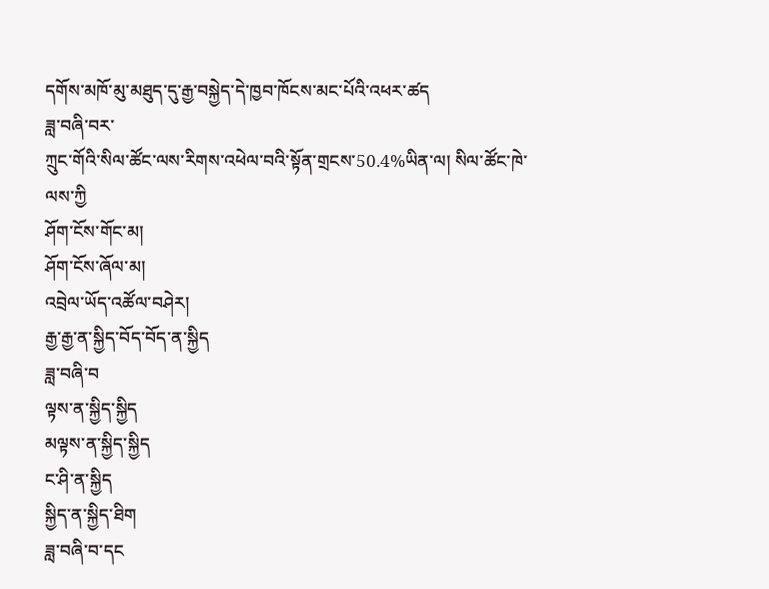དགོས་མཁོ་མུ་མཐུད་དུ་རྒྱ་བསྐྱེད་དེ་ཁྱབ་ཁོངས་མང་པོའི་འཕར་ཚད
ཟླ་བཞི་བར་
ཀྲུང་གོའི་སིལ་ཚོང་ལས་རིགས་འཕེལ་བའི་སྟོན་གྲངས་50.4%ཡིན་ལ། སིལ་ཚོང་ཁེ་ལས་ཀྱི
ཤོག་ངོས་གོང་མ།
ཤོག་ངོས་ཞོལ་མ།
འབྲེལ་ཡོད་འཚོལ་བཤེར།
རྒྱ་རྒྱ་ན་སྐྱིད་བོད་བོད་ན་སྐྱིད
ཟླ་བཞི་བ
ལྟས་ན་སྐྱིད་སྐྱིད
མལྟས་ན་སྐྱིད་སྐྱིད
ང་ཤི་ན་སྐྱིད
སྐྱིད་ན་སྐྱིད་ཐིག
ཟླ་བཞི་བ་དང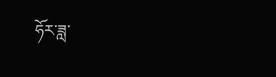ཧོར་ཟླ་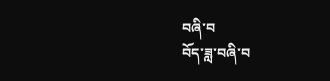བཞི་བ
བོད་ཟླ་བཞི་བ